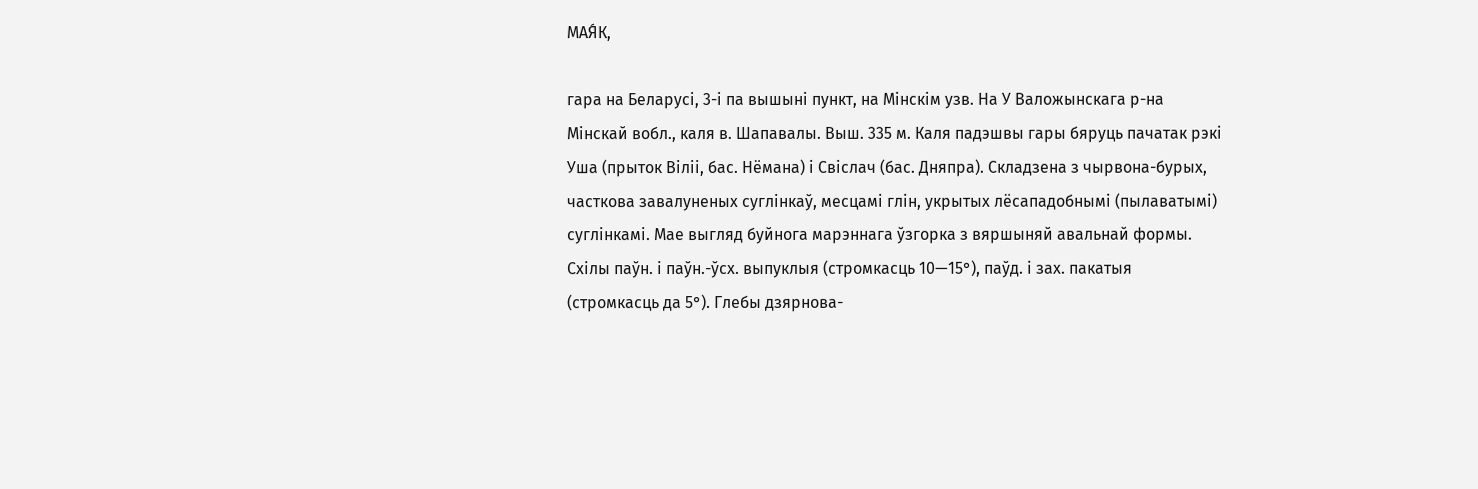МАЯ́К,

гара на Беларусі, 3-і па вышыні пункт, на Мінскім узв. На У Валожынскага р-на Мінскай вобл., каля в. Шапавалы. Выш. 335 м. Каля падэшвы гары бяруць пачатак рэкі Уша (прыток Віліі, бас. Нёмана) і Свіслач (бас. Дняпра). Складзена з чырвона-бурых, часткова завалуненых суглінкаў, месцамі глін, укрытых лёсападобнымі (пылаватымі) суглінкамі. Мае выгляд буйнога марэннага ўзгорка з вяршыняй авальнай формы. Схілы паўн. і паўн.-ўсх. выпуклыя (стромкасць 10—15°), паўд. і зах. пакатыя (стромкасць да 5°). Глебы дзярнова-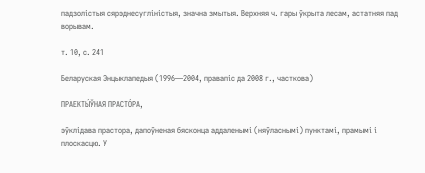падзолістыя сярэднесугліністыя, значна змытыя. Верхняя ч. гары ўкрыта лесам, астатняя пад ворывам.

т. 10, с. 241

Беларуская Энцыклапедыя (1996—2004, правапіс да 2008 г., часткова)

ПРАЕКТЫ́ЎНАЯ ПРАСТО́РА,

эўклідава прастора, дапоўненая бясконца аддаленымі (няўласнымі) пунктамі, прамымі і плоскасцю. У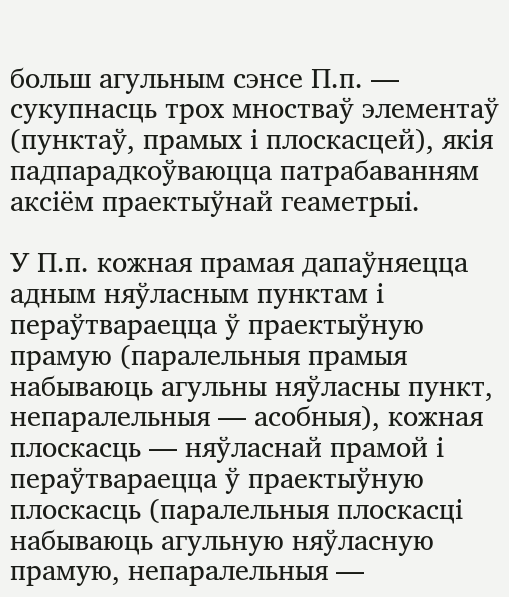больш агульным сэнсе П.п. — сукупнасць трох мностваў элементаў (пунктаў, прамых і плоскасцей), якія падпарадкоўваюцца патрабаванням аксіём праектыўнай геаметрыі.

У П.п. кожная прамая дапаўняецца адным няўласным пунктам і пераўтвараецца ў праектыўную прамую (паралельныя прамыя набываюць агульны няўласны пункт, непаралельныя — асобныя), кожная плоскасць — няўласнай прамой і пераўтвараецца ў праектыўную плоскасць (паралельныя плоскасці набываюць агульную няўласную прамую, непаралельныя —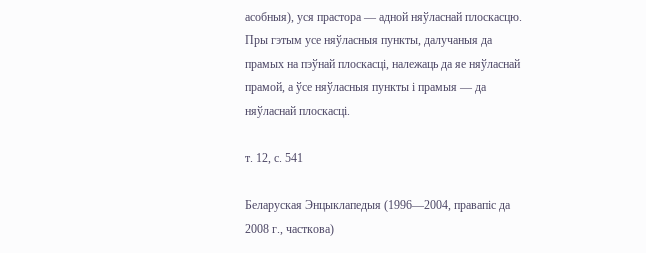асобныя), уся прастора — адной няўласнай плоскасцю. Пры гэтым усе няўласныя пункты, далучаныя да прамых на пэўнай плоскасці, належаць да яе няўласнай прамой, а ўсе няўласныя пункты і прамыя — да няўласнай плоскасці.

т. 12, с. 541

Беларуская Энцыклапедыя (1996—2004, правапіс да 2008 г., часткова)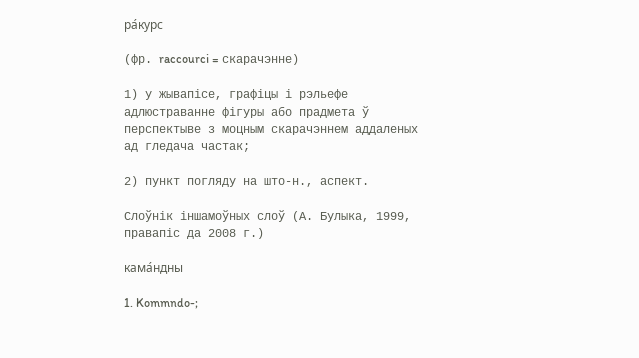ра́курс

(фр. raccourci = скарачэнне)

1) у жывапісе, графіцы і рэльефе адлюстраванне фігуры або прадмета ў перспектыве з моцным скарачэннем аддаленых ад гледача частак;

2) пункт погляду на што-н., аспект.

Слоўнік іншамоўных слоў (А. Булыка, 1999, правапіс да 2008 г.)

кама́ндны

1. Kommndo-;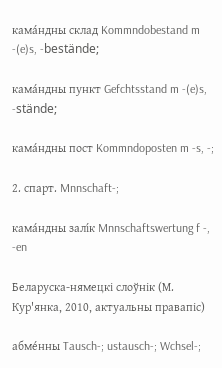кама́ндны склад Kommndobestand m -(e)s, -bestände;

кама́ндны пункт Gefchtsstand m -(e)s, -stände;

кама́ндны пост Kommndoposten m -s, -;

2. спарт. Mnnschaft-;

кама́ндны залі́к Mnnschaftswertung f -, -en

Беларуска-нямецкі слоўнік (М. Кур'янка, 2010, актуальны правапіс)

абме́нны Tausch-; ustausch-; Wchsel-;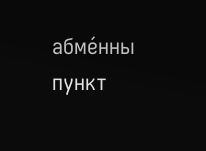абме́нны пункт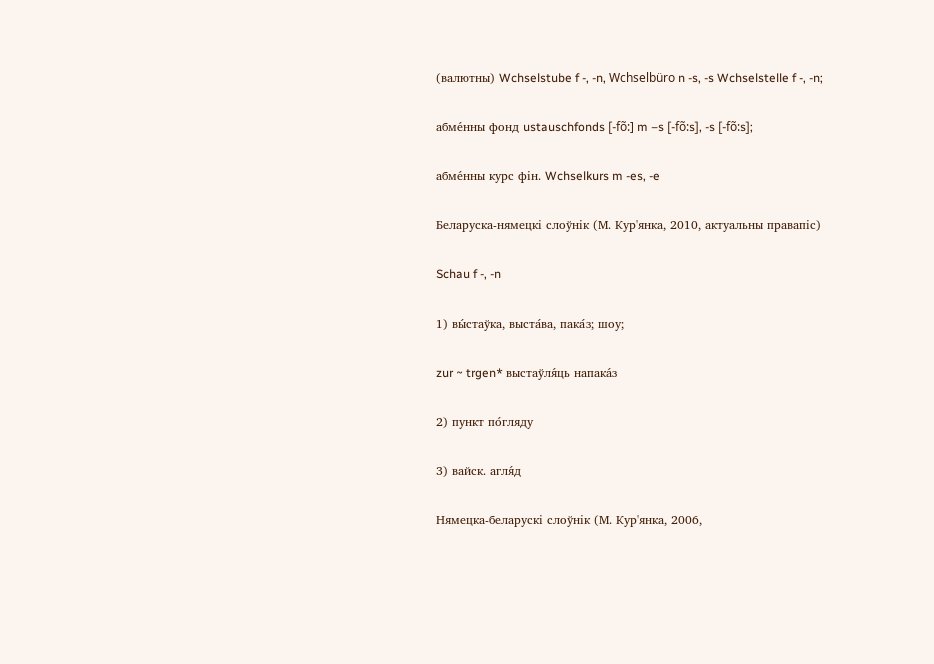(валютны) Wchselstube f -, -n, Wchselbüro n -s, -s Wchselstelle f -, -n;

абме́нны фонд ustauschfonds [-fõ:] m –s [-fõ:s], -s [-fõ:s];

абме́нны курс фін. Wchselkurs m -es, -e

Беларуска-нямецкі слоўнік (М. Кур'янка, 2010, актуальны правапіс)

Schau f -, -n

1) вы́стаўка, выста́ва, пака́з; шоу;

zur ~ trgen* выстаўля́ць напака́з

2) пункт по́гляду

3) вайск. агля́д

Нямецка-беларускі слоўнік (М. Кур'янка, 2006,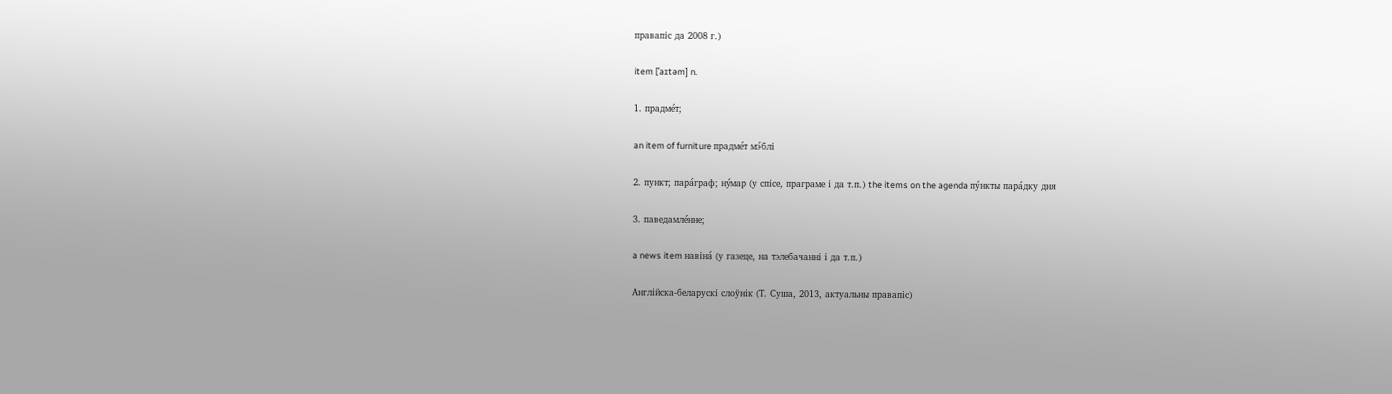правапіс да 2008 г.)

item [ˈaɪtəm] n.

1. прадме́т;

an item of furniture прадме́т мэ́блі

2. пункт; пара́граф; ну́мар (у спісе, праграме і да т.п.) the items on the agenda пу́нкты пара́дку дня

3. паведамле́нне;

a news item навіна́ (у газеце, на тэлебачанні і да т.п.)

Англійска-беларускі слоўнік (Т. Суша, 2013, актуальны правапіс)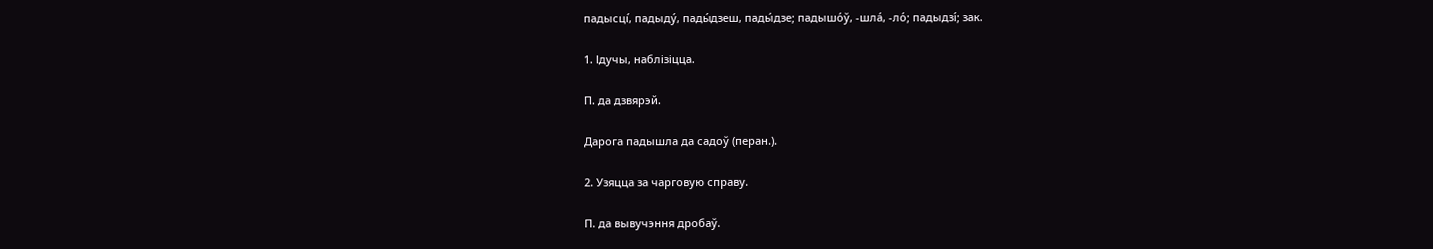падысці́, падыду́, пады́дзеш, пады́дзе; падышо́ў, -шла́, -ло́; падыдзі́; зак.

1. Ідучы, наблізіцца.

П. да дзвярэй.

Дарога падышла да садоў (перан.).

2. Узяцца за чарговую справу.

П. да вывучэння дробаў.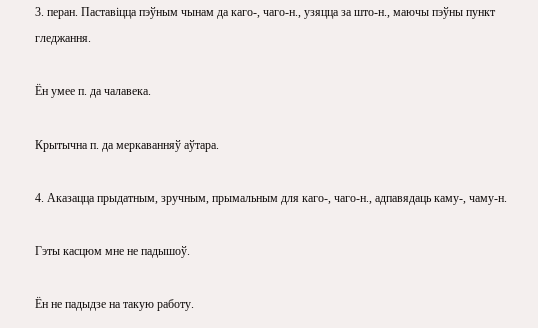3. перан. Паставіцца пэўным чынам да каго-, чаго-н., узяцца за што-н., маючы пэўны пункт гледжання.

Ён умее п. да чалавека.

Крытычна п. да меркаванняў аўтара.

4. Аказацца прыдатным, зручным, прымальным для каго-, чаго-н., адпавядаць каму-, чаму-н.

Гэты касцюм мне не падышоў.

Ён не падыдзе на такую работу.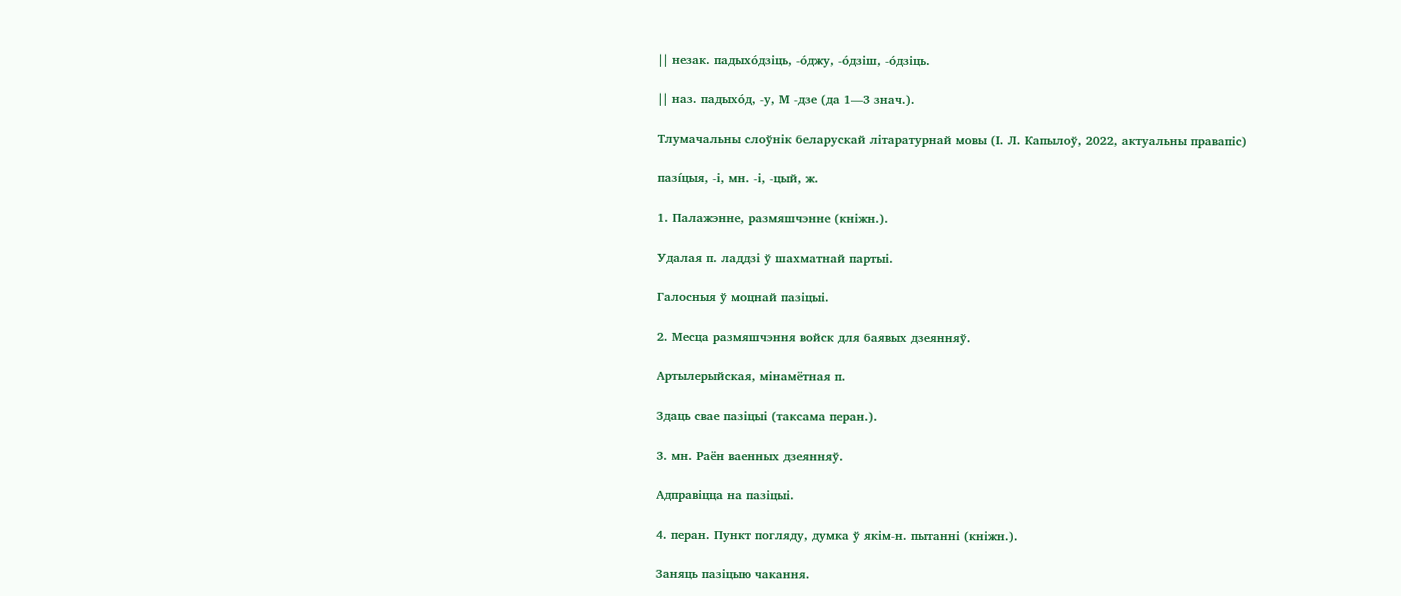|| незак. падыхо́дзіць, -о́джу, -о́дзіш, -о́дзіць.

|| наз. падыхо́д, -у, М -дзе (да 1—3 знач.).

Тлумачальны слоўнік беларускай літаратурнай мовы (І. Л. Капылоў, 2022, актуальны правапіс)

пазі́цыя, -і, мн. -і, -цый, ж.

1. Палажэнне, размяшчэнне (кніжн.).

Удалая п. ладдзі ў шахматнай партыі.

Галосныя ў моцнай пазіцыі.

2. Месца размяшчэння войск для баявых дзеянняў.

Артылерыйская, мінамётная п.

Здаць свае пазіцыі (таксама перан.).

3. мн. Раён ваенных дзеянняў.

Адправіцца на пазіцыі.

4. перан. Пункт погляду, думка ў якім-н. пытанні (кніжн.).

Заняць пазіцыю чакання.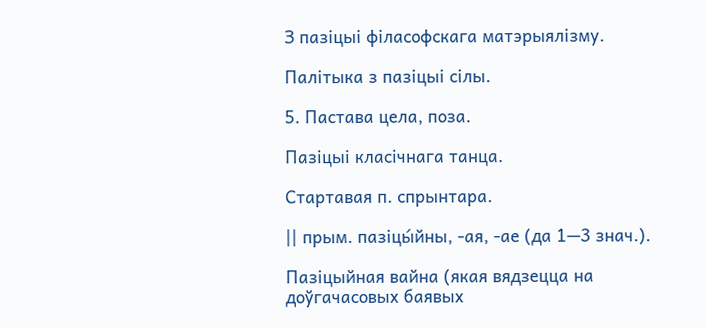З пазіцыі філасофскага матэрыялізму.

Палітыка з пазіцыі сілы.

5. Пастава цела, поза.

Пазіцыі класічнага танца.

Стартавая п. спрынтара.

|| прым. пазіцы́йны, -ая, -ае (да 1—3 знач.).

Пазіцыйная вайна (якая вядзецца на доўгачасовых баявых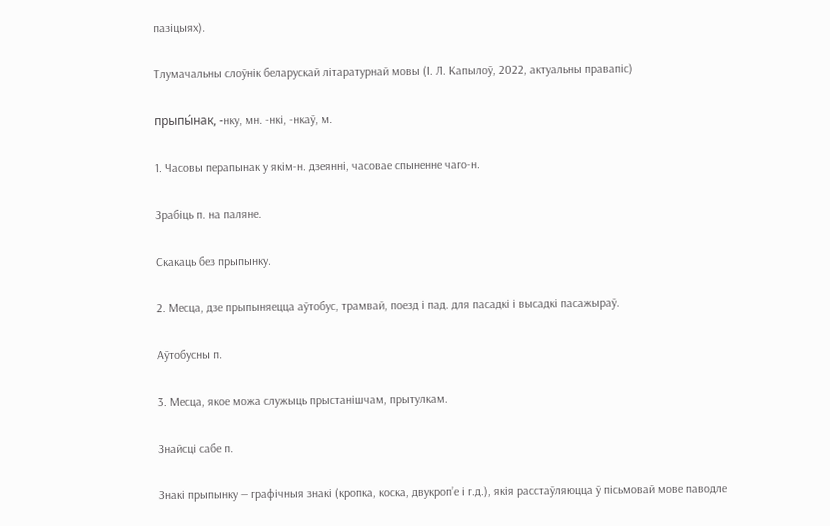пазіцыях).

Тлумачальны слоўнік беларускай літаратурнай мовы (І. Л. Капылоў, 2022, актуальны правапіс)

прыпы́нак, -нку, мн. -нкі, -нкаў, м.

1. Часовы перапынак у якім-н. дзеянні, часовае спыненне чаго-н.

Зрабіць п. на паляне.

Скакаць без прыпынку.

2. Месца, дзе прыпыняецца аўтобус, трамвай, поезд і пад. для пасадкі і высадкі пасажыраў.

Аўтобусны п.

3. Месца, якое можа служыць прыстанішчам, прытулкам.

Знайсці сабе п.

Знакі прыпынку — графічныя знакі (кропка, коска, двукроп’е і г.д.), якія расстаўляюцца ў пісьмовай мове паводле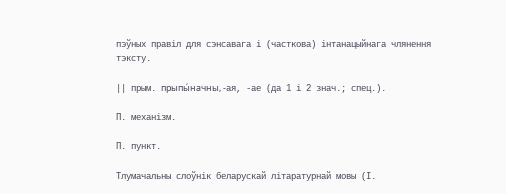пэўных правіл для сэнсавага і (часткова) інтанацыйнага члянення тэксту.

|| прым. прыпы́начны, -ая, -ае (да 1 і 2 знач.; спец.).

П. механізм.

П. пункт.

Тлумачальны слоўнік беларускай літаратурнай мовы (І.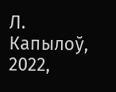Л. Капылоў, 2022,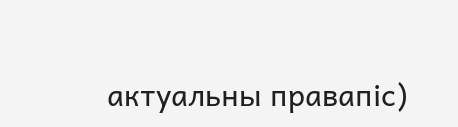актуальны правапіс)